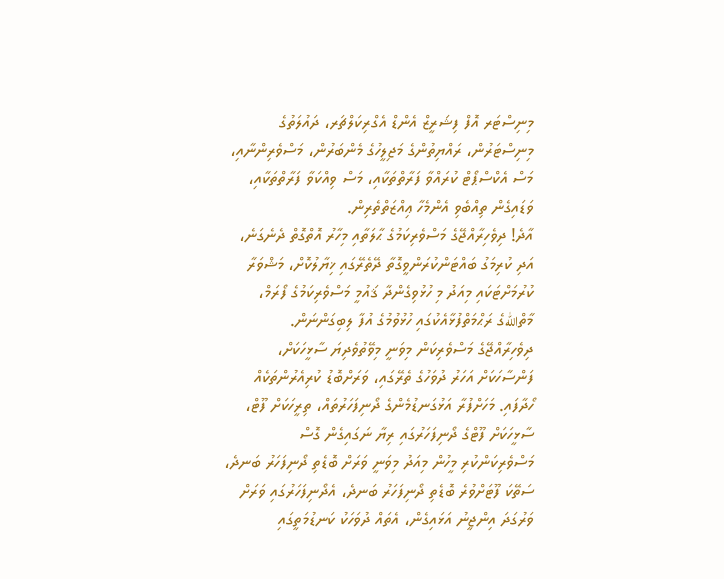މިނިސްޓަރ އޮފް ފިޝަރީޒް އެންޑް އެގްރިކަލްޗަރ، ދައުލަތުގެ މިނިސްޓަރުން، ރައްޔިތުންގެ މަޖިލީހުގެ މެންބަރުން، މަސްވެރިންނާއި، މަސް އެކްސްޕޯޓް ކުރައްވާ ފަރާތްތަކާއި، މަސް ވިއްކަވާ ފަރާތްތަކާއި، ވަޑައިގެން ތިއްބެވި އެންމެހާ ޢިއްޒަތްތެރިން.
އާދެ! ދިވެހިރާއްޖޭގެ މަސްވެރިކަމުގެ ޙާލަތާއި މިހާރު އޮތްގޮތް ދެނެގަނެ، އަދި ކުރިމަގު ބައްޓަންކުރަންވީގޮތާ ދޭތެރޭގައި ޚިޔާލުކޮށް، މަޝްވަރާ ކުރުމަށްޓަކައި މިއަދު މި ހުޅުވިގެންދާ ޤައުމީ މަސްވެރިކަމުގެ ފޯރަމް، މާތްاللهގެ ރަޙްމަތްފުޅާއެކުގައި ހުޅުވުމުގެ އުފާ ލިބިގަންނަން.
ދިވެހިރާއްޖޭގެ މަސްވެރިކަން މިވަނީ މިވޭތުވެދިޔަ ސާޅީހަކަށް، ފަންސާހަކަށް އަހަރު ދުވަހުގެ ތެރޭގައި، ވަރަށްބޮޑު ކުރިއެރުންތަކެއް ހޯދާފައި. މަހަށްފުރާ އަޅުގަނޑުމެންގެ ދޯނިފަހަރުތައް، ތިރީހަކަށް ފޫޓް، ސާޅީހަކަށް ފޫޓްގެ ދޯނިފަހަރުގައި ރިޔާ ނަގައިގެން ގޮސް މަސްވެރިކަންކުރި މީހުން މިއަދު މިވަނީ ވަރަށް ބޮޑެތި ދޯނިފަހަރު ބަނދެ، ސަތޭކަ ފޫޓަށްވުރެ ބޮޑެތި ދޯނިފަހަރު ބަނދެ، އެދޯނިފަހަރުގައި ވަރަށް ވަރުގަދަ އިންޖީނު އަޅައިގެން، އެތައް ދުވަހަކު ކަނޑުމަތީގައި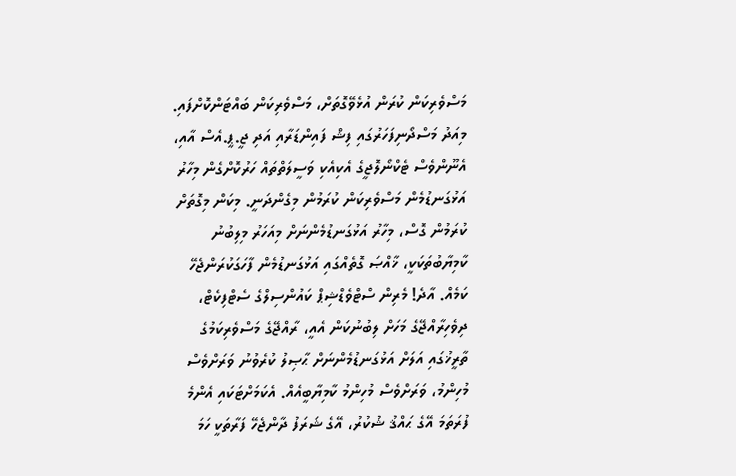މަސްވެރިކަން ކުރަން އުޅެވޭގޮތަށް، މަސްވެރިކަން ބައްޓަންކޮށްފައި. މިއަދު މަސްދޯނިފަހަރުގައި ފިޝް ފައިންޑަރާއި އަދި ޖީ.ޕީ.އެސް އާއި، އެނޫންވެސް ޓެކްނޯލޮޖީގެ އެކިއެކި ވަސީލަތްތައް ހަރުކޮށްގެން މިހާރު އަޅުގަނޑުމެން މަސްވެރިކަން ކުރަމުން މިގެންދަނީ. މިކަން މިގޮތަށް ކުރަމުން ގޮސް، މިހާރު އަޅުގަނޑުމެންނަށް މިއަހަރު މިލިބުނު ކާމިޔާބުތަކަކީ، ޚާއްޞަ ގޮތެއްގައި އަޅުގަނޑުމެން ފާހަގަކުރަންޖެހޭ ކަމެއް. އާދެ! މެރިން ސްޓްވެޑްޝިޕް ކައުންސިލްގެ ސެޓްފިކެޓް، ދިވެހިރާއްޖޭގެ މަހަށް ލިބުނުކަން އެއީ، ރާއްޖޭގެ މަސްވެރިކަމުގެ ތާރީޚުގައި އަލަށް އަޅުގަނޑުމެންނަށް ޙާޞިލު ކުރެވުނު ވަރަށްވެސް މުހިންމު، ވަރަށްވެސް މުހިންމު ކާމިޔާބީއެއް. އެކަމަށްޓަކައި އެންމެ ފުރަތަމަ އޭގެ ޙައްޤު ޝުކުރު، އޭގެ ޝަރަފު ދާންޖެހޭ ފަރާތަކީ ހަމަ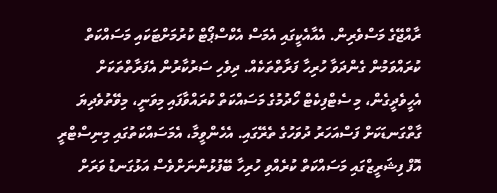ރާއްޖޭގެ މަސްވެރިން. އެއާއެކީގައި އެމަސް އެކްސްޕޯޓް ކުރުމަށްޓަކައި މަސައްކަތް ކުރައްވަމުން ގެންދަވާ ހުރިހާ ފަރާތްތަކެއް. ދިވެހި ސަރުކާރުން އެފަރާތްތަކަށް އެހީވެދީގެން، މި ސެޓްފިކެޓް ހޯދުމުގެ މަސައްކަތް ކުރައްވާފައި މިވަނީ، މިވޭތުވެދިޔަ ގާތްގަނޑަކަށް ފަސްއަހަރު ދުވަހުގެ ތެރޭގައި. އެހެންވީމާ، އެމަސައްކަތުގައި މިނިސްޓްރީ އޮފް ފިޝަރީޒްގައި މަސައްކަތް ކުރެއްވި ހުރިހާ ބޭފުޅުންނަށްވެސް އަޅުގަނޑު ވަރަށް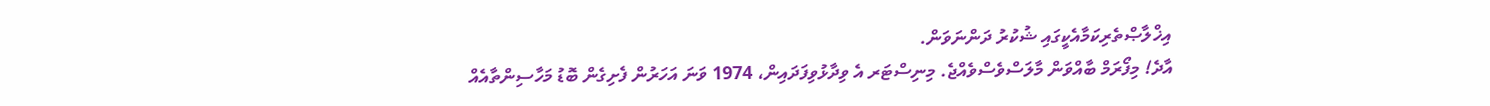އިޚްލާޞްތެރިކަމާއެކީގައި ޝުކުރު ދަންނަވަން.
އާދެ! މިފޯރަމް ބާއްވަން މާލަސްވެސްވެއްޖެ. މިނިސްޓަރ އެ ވިދާޅުވިފަދައިން، 1974 ވަނަ އަހަރުން ފެށިގެން ބޮޑު މަހާސިންތާއެއް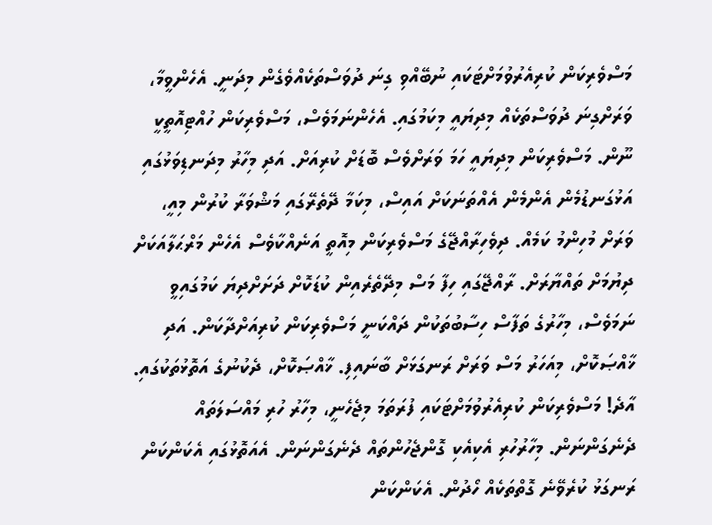މަސްވެރިކަން ކުރިއެރުވުމަށްޓަކައި ނުބޭއްވި ގިނަ ދުވަސްތަކެއްވެގެން މިދަނީ. އެހެންވީމާ، ވަރަށްގިނަ ދުވަސްތަކެއް މިދިޔައީ މިކަމުގައި. އެހެންނަމަވެސް، މަސްވެރިކަން ހުއްޓިއޮތީކީ ނޫން. މަސްވެރިކަން މިދިޔައީ ހަމަ ވަރަށްވެސް ބޮޑަށް ކުރިއަށް. އަދި މިހާރު މިދަނޑިވަޅުގައި އަޅުގަނޑުމެން އެންމެން އެއްތަނަކަށް އައިސް، މިކަމާ ދޭތެރޭގައި މަޝްވަރާ ކުރުން މިއީ، ވަރަށް މުހިންމު ކަމެއް. ދިވެހިރާއްޖޭގެ މަސްވެރިކަން މިއޮތީ އަނެއްކާވެސް އެހެން މަރްޙަލާއަކަށް ދިޔުމަށް ތައްޔާރަށް. ރާއްޖޭގައި ހިފާ މަސް މިދޭތެރެއިން ކުޑަކޮށް ދަށަށްދިޔަ ކަމުގައިވީ ނަމަވެސް، މިހާރުގެ ތަފާސް ހިސާބުތަކުން ދައްކަނީ މަސްވެރިކަން ކުރިއަށްދާކަން. އަދި ޚާއްޞަކޮށް، މިއަހަރު މަސް ވަރަށް ރަނގަޅަށް ބާނައިފި. ޚާއްޞަކޮށް، ދެކުނުގެ އަތޮޅުތަކުގައި.
އާދެ! މަސްވެރިކަން ކުރިއެރުވުމަށްޓަކައި ފުރަތަމަ މިޖެހެނީ، މިހާރު ހުރި މައްސަލަތައް ދެނެގަންނަން. މިހާރުހުރި އެކިއެކި ގޮންޖެހުންތައް ދެނެގަންނަން. އެއަތޮޅުގައި އެކަންކަން ރަނގަޅު ކުރެވޭނެ ގޮތްތަކެއް ހޯދުން. އެކަންކަން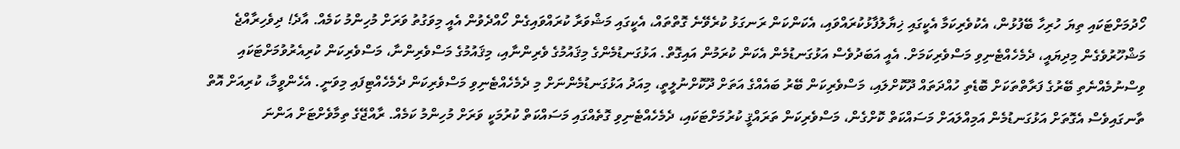ހޯދުމަށްޓަކައި ތިޔަ ހުރިހާ ބޭފުޅުން، އެކުވެރިކަމާ އެކީގައި ޚިޔާލުފާޅުކުރައްވައި، އެކަންކަން ރަނގަޅު ކުރެވޭނެ ގޮތްތައް، އެކީގައި މަޝްވަރާ ކުރައްވައިގެން ހޯއްދެވުން އެއީ މިވަގުތު ވަރަށް މުހިންމު ކަމެއް. އާދެ! ދިވެހިރާއްޖެ މަޝްހޫރުވެގެން މިދިޔައީ، ދެމެހެއްޓެނިވި މަސްވެރިކަމަށް. އެއީ އަބަދުވެސް އަޅުގަނޑުމެން އެކަން ކުރަމުން އައިގޮތް. އަޅުގަނޑުމެންގެ މިޤައުމުގެ ވެރިންނާއި، މިޤައުމުގެ މަސްވެރިންނާ، މަސްވެރިކަން ކުރިއެރުވުމަށްޓަކައި ވިސްނުމެއްނެތި ބޭރުގެ ފަރާތްތަކަށް ބޮޑެތި ހުއްދަތައް ދޫކޮށްލައި، މަސްވެރިކަން ބޭރު ބައެއްގެ އަތަށް ދޫކޮށްނުލީތީ، މިއަދު އަޅުގަނޑުމެންނަށް މި ދެމެހެއްޓެނިވި މަސްވެރިކަން ދެމެހެއްޓިފައި މިވަނީ. އެހެންވީމާ، ކުރިއަށް އޮތް ތާނގައިވެސް އެގޮތަށް އަޅުގަނޑުމެން އަމިއްލައަށް މަސައްކަތް ކޮށްގެން، މަސްވެރިކަން ތަރައްޤީ ކުރުމަށްޓަކައި، ދެމެހެއްޓެނިވި ގޮތެއްގައި މަސައްކަތް ކުރުމަކީ ވަރަށް މުހިންމު ކަމެއް. ރާއްޖޭގެ ތިމާވެށްޓަށް އަންނަ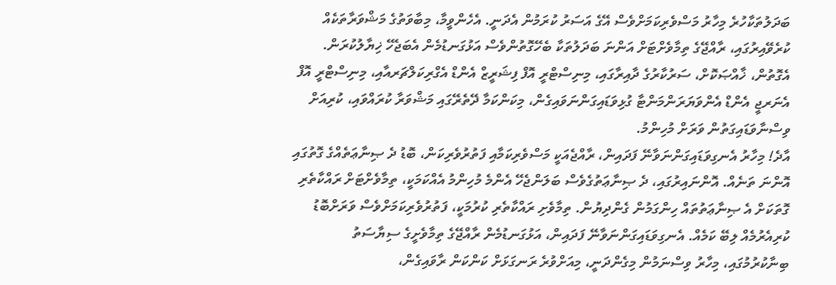ބަދަލުތަކާހުރެ މިހާރު މަސްވެރިކަމަށްވެސް އޭގެ އަސަރު ކުރަމުން އެދަނީ. އެހެންވީމާ، މިބާވަތުގެ މަޝްވަރާތަކެއް ކުރެވޭއިރުގައި، ރާއްޖޭގެ ތިމާވެށްޓަށް އަންނަ ބަދަލުތަކާ ބެހޭގޮތުންވެސް އަޅުގަނޑުމެން އެބަޖެހޭ ޚިޔާލުކުރަން. އެގޮތުން، ޚާއްޞަކޮށް، ސަރުކާރުގެ ދާއިރާގައި، މިނިސްޓްރީ އޮފް ފިޝަރީޒް އެންޑް އެގްރިކަލްޗަރއާއި، މިނިސްޓްރީ އޮފް އެނަރޖީ އެންޑް އެންވަޔަރަންމަންޓާ ގުޅިވަޑައިގަންނަވައިގެން، މިކަންކަމާ ދޭތެރޭގައި މަޝްވަރާ ކުރައްވައި، ކުރިއަށް ވިސްނާވަޑައިގަތުން ވަރަށް މުހިންމު.
އާދެ! މިހާރު އެނގިވަޑައިގަންނަވާނޭ ފަދައިން، ރާއްޖެއަކީ މަސްވެރިކަމާއި ފަތުރުވެރިކަން، ބޮޑު ދެ ޞިނާޢަތެއްގެ ގޮތުގައި އޮންނަ ތަނެއް. އޮންނައިރުގައި، ދެ ޞިނާޢަތުގެވެސް ބަލަންޖެހޭ އެންމެ މުހިންމު އެއްކަމަކީ، ތިމާވެށްޓަށް ރައްކާތެރި ގޮތަކަށް އެ ޞިނާޢަތުތައް ހިންގަމުން ގެންދިޔުން. ތިމާވެށި ރައްކާތެރި ކުރުމަކީ، ފަތުރުވެރިކަމަށްވެސް ވަރަށްބޮޑު ކުރިއެރުމެއް ލިބޭ ކަމެއް. އެނގިވަޑައިގަންނަވާނޭ ފަދައިން، އަޅުގަނޑުމެން ރާއްޖޭގެ ތިމާވެށީގެ ސިޔާސަތު ބިނާކުރުމުގައި، މިހާރު ވިސްނަމުން މިގެންދަނީ، މިއަށްވުރެ ރަނގަޅަށް ކަންކަން ރާވައިގެން،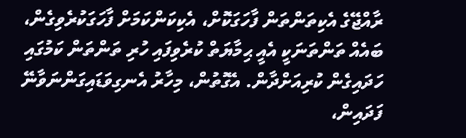ރާއްޖޭގެ އެކިތަންތަން ފާހަގަކޮށް، އެކިކަންކަމަށް ފާހަގަކުރެވިގެން، ބައެއް ތަންތަނަކީ އެއީ ޙިމާޔަތް ކުރެވިފައި ހުރި ތަންތަން ކަމުގައި ހަދައިގެން ކުރިއަށްދާން. އެގޮތުން، މިހާރު އެނގިވަޑައިގަންނަވާނޭ ފަދައިން،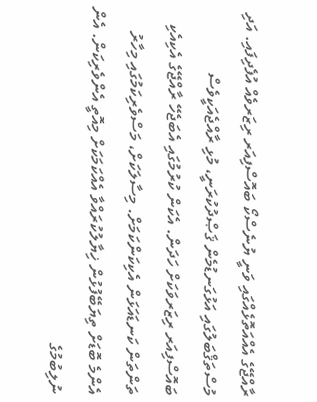ރާއްޖޭގެ އެއްއަތޮޅެއްގައި ވަނީ ޔުނެސްކޯ ބައޮސްފިއަރ ރިޒަރވެއް އުފެދިފައި. އަދި މުސްތަޤްބަލުގައި އަޅުގަނޑުމެން ޤަޞްދުކުރަނީ، މުޅި ރާއްޖެއަކީވެސް ބައޮސްފިއަރ ރިޒަރވަކަށް ހަދަން. އެކަން ކުރުމުގައި އެބަޖެހޭ ރާއްޖޭގެ އެކިއެކި ތަންތަން ކަނޑައަޅަން އެކިކަންކަމަށް. މިސާލަކަށް، މަސްވެރިކަމުގައި މިހާރު އެންމެ ބޮޑަށް ތިޔަބޭފުޅުން ޚިޔާލުކުރައްވާ އެއްކަމަކަށް މިއޮތީ އެންވެރިކަން. އެން ނުލިބުމުގެ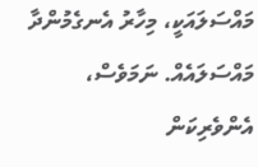މައްސަލައަކީ، މިހާރު އެނގެމުންދާ މައްސަލައެއް. ނަމަވެސް، އެންވެރިކަން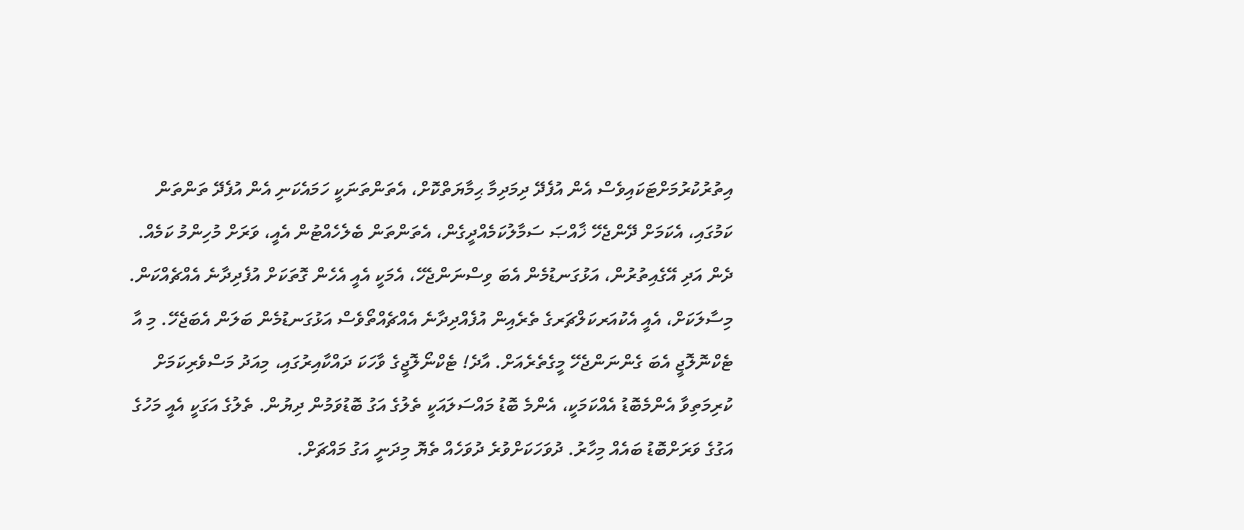އިތުރުކުރުމަށްޓަކައިވެސް އެން އުފެދޭ ދިމަދިމާ ޙިމާޔަތްކޮށް، އެތަންތަނަކީ ހަމައެކަނި އެން އުފެދޭ ތަންތަން ކަމުގައި، އެކަމަށް ދޭންޖެހޭ ޚާއްޞަ ސަމާލުކަމެއްދީގެން، އެތަންތަން ބެލެހެއްޓުން އެއީ، ވަރަށް މުހިންމު ކަމެއް.
ދެން އަދި އޭގެއިތުރުން، އަޅުގަނޑުމެން އެބަ ވިސްނަންޖެހޭ، އެމަކީ އެއީ އެހެން ގޮތަކަށް އުފެދިދާނެ އެއްޗެއްކަން. މިސާލަކަށް، އެއީ އެކުއަރކަލްޗަރގެ ތެރެއިން އުފެއްދިދާނެ އެއްޗެއްތޯވެސް އަޅުގަނޑުމެން ބަލަން އެބަޖެހޭ. މި އާ ޓެކްނޮލޮޖީ އެބަ ގެންނަންޖެހޭ މީގެތެރެއަށް. އާދެ! ޓެކްނޯލޮޖީގެ ވާހަކަ ދައްކާއިރުގައި، މިއަދު މަސްވެރިކަމަށް ކުރިމަތިވާ އެންމެބޮޑު އެއްކަމަކީ، އެންމެ ބޮޑު މައްސަލައަކީ ތެލުގެ އަގު ބޮޑުވަމުން ދިޔުން. ތެލުގެ އަގަކީ އެއީ މަހުގެ އަގުގެ ވަރަށްބޮޑު ބައެއް މިހާރު. ދުވަހަކަށްވުރެ ދުވަހެއް ތެޔޮ މިދަނީ އަގު މައްޗަށް.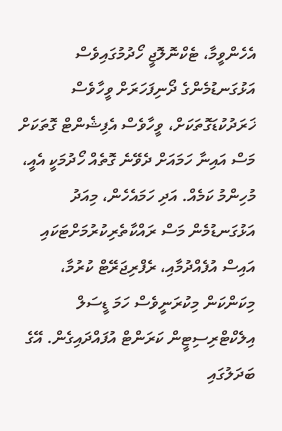އެހެންވީމާ، ޓެކްނޮލޮޖީ ހޯދުމުގައިވެސް އަޅުގަނޑުމެންގެ ދޯނިފަހަރަށް ވީހާވެސް ޚަރަދުކުޑަގޮތަކަށް، ވީހާވެސް އެފިޝެންޓް ގޮތަކަށް މަސް އައިނާ ހަމައަށް ދެވޭނެ ގޮތެއް ހޯދުމަކީ އެއީ، މުހިންމު ކަމެއް. އަދި ހަމައެހެން، މިއަދު އަޅުގަނޑުމެން މަސް ރައްކާތެރިކުރުމަށްޓަކައި އައިސް އުފެއްދުމާއި، ރެފްރިޖަރޭޓް ކުރުމާ، މިކަންކަން މިކުރަނީވެސް ހަމަ ޑީސަލް އިލެކްޓްރިސިޓީން ކަރަންޓް އުފައްދައިގެން. އޭގެ ބަދަލުގައި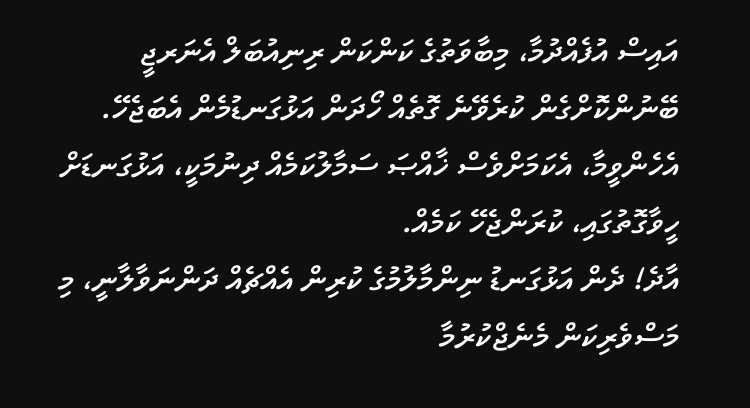އައިސް އުފެއްދުމާ، މިބާވަތުގެ ކަންކަން ރިނިއުބަލް އެނަރޖީ ބޭނުންކޮށްގެން ކުރެވޭނެ ގޮތެއް ހޯދަން އަޅުގަނޑުމެން އެބަޖެހޭ. އެހެންވީމާ، އެކަމަށްވެސް ޚާއްޞަ ސަމާލުކަމެއް ދިނުމަކީ، އަޅުގަނޑަށް ހީވާގޮތުގައި، ކުރަންޖެހޭ ކަމެއް.
އާދެ! ދެން އަޅުގަނޑު ނިންމާލުމުގެ ކުރިން އެއްޗެއް ދަންނަވާލާނީ، މި މަސްވެރިކަން މެނެޖްކުރުމާ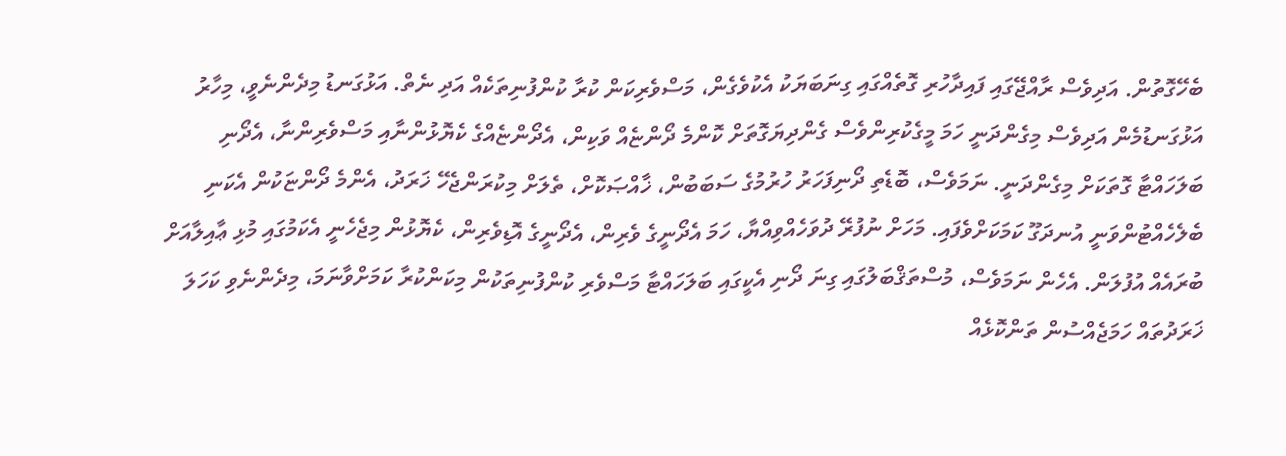ބެހޭގޮތުން. އަދިވެސް ރާއްޖޭގައި ފައިދާހުރި ގޮތެއްގައި ގިނަބަޔަކު އެކުވެގެން، މަސްވެރިކަން ކުރާ ކުންފުނިތަކެއް އަދި ނެތް. އަޅުގަނޑު މިދެންނެވީ، މިހާރު އަޅުގަނޑުމެން އަދިވެސް މިގެންދަނީ ހަމަ މީގެކުރިންވެސް ގެންދިޔަގޮތަށް ކޮންމެ ދޯންޏެއް ވަކިން، އެދޯންޏެއްގެ ކެޔޮޅުންނާއި މަސްވެރިންނާ، އެދޯނި ބަލަހައްޓާ ގޮތަކަށް މިގެންދަނީ. ނަމަވެސް، ބޮޑެތި ދޯނިފަހަރު ހުރުމުގެ ސަބަބުން، ޚާއްޞަކޮށް، ތެލަށް މިކުރަންޖެހޭ ޚަރަދު، އެންމެ ދޯންޏަކުން އެކަނި ބެލެހެއްޓުންވަނީ އުނދަގޫ ކަމަކަށްވެފައި. މަހަށް ނުފުރޭ ދުވަހެއްވިއްޔާ، ހަމަ އެދޯނީގެ ވެރިން، އެދޯނީގެ އޮޑިވެރިން، ކެޔޮޅުން މިޖެހެނީ އެކަމުގައި މުޅި ޢާއިލާއަށް ބުރައެއް އުފުލަން. އެހެން ނަމަވެސް، މުސްތަޤްބަލުގައި ގިނަ ދޯނި އެކީގައި ބަލަހައްޓާ މަސްވެރި ކުންފުނިތަކުން މިކަންކުރާ ކަމަށްވާނަމަ، މިދެންނެވި ކަހަލަ ޚަރަދުތައް ހަމަޖެއްސުން ތަންކޮޅެއް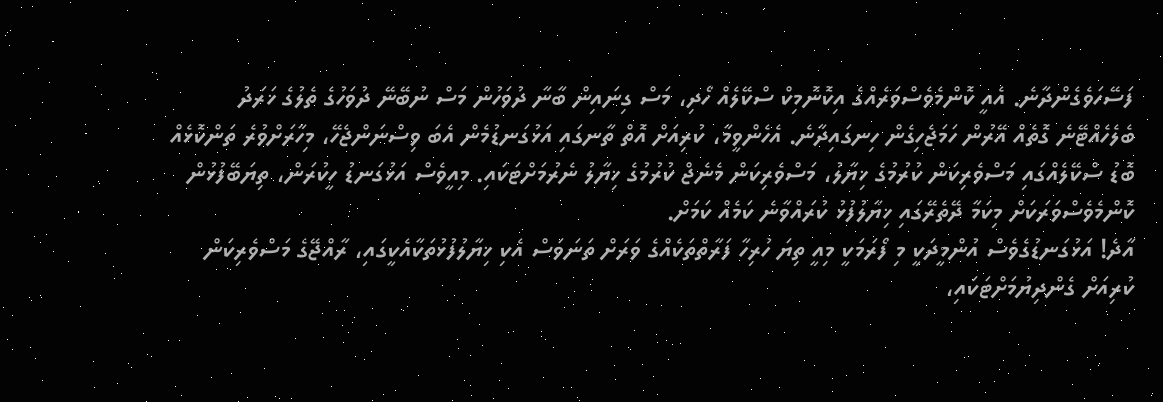ފަސޭހަވެގެންދާނެ. އެއީ ކޮންމެވެސްވަރެއްގެ އިކޮނޮމިކް ސްކޭލެއް ހޯދި، މަސް ގިނައިން ބާނާ ދުވަހުން މަސް ނުބޭނޭ ދުވަހުގެ ތެލުގެ ޚަރަދު ބެލެހެއްޓޭނެ ގޮތެއް އޭރުން ހަމަޖެހިގެން ހިނގައިދާނެ. އެހެންވީމާ، ކުރިއަށް އޮތް ތާނގައި އަޅުގަނޑުމެން އެބަ ވިސްނަންޖެހޭ، މިހާރަށްވުރެ ތަންކޮޅެއް ބޮޑު ސްކޭލެއްގައި މަސްވެރިކަން ކުރުމުގެ ޚިޔާލު، މަސްވެރިކަން މެނެޖް ކުރުމުގެ ޚިޔާލު ނެރުމަށްޓަކައި. މިއީވެސް އަޅުގަނޑު ހީކުރަން، ތިޔަބޭފުޅުން ކޮންމެވެސްވަރަކަށް މިކަމާ ދޭތެރޭގައި ޚިޔާލުފުޅު ކުރައްވާނެ ކަމެއް ކަމަށް.
އާދެ! އަޅުގަނޑުގެވެސް އުންމީދަކީ މި ފޯރަމަކީ މިއީ ތިޔަ ހުރިހާ ފަރާތްތަކެއްގެ ވަރަށް ތަނަވަސް އެކި ޚިޔާލުފުޅުތަކާއެކީގައި، ރާއްޖޭގެ މަސްވެރިކަން ކުރިއަށް ގެންދިޔުމަށްޓަކައި،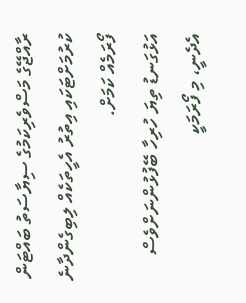ރާއްޖޭގެ މަސްވެރިކަމުގެ ސިޔާސަތު ބައްޓަން ކުރުމަށްޓަކައި އިތުރު އެހީތަކެއް ލިބިގެންދާނެ ފޯރަމެއް ކަމަށް.
އަޅުގަނޑު ތިޔަ ހުރިހާ ބޭފުޅުންނަށްވެސް އެދެނީ، މި ފޯރަމަކީ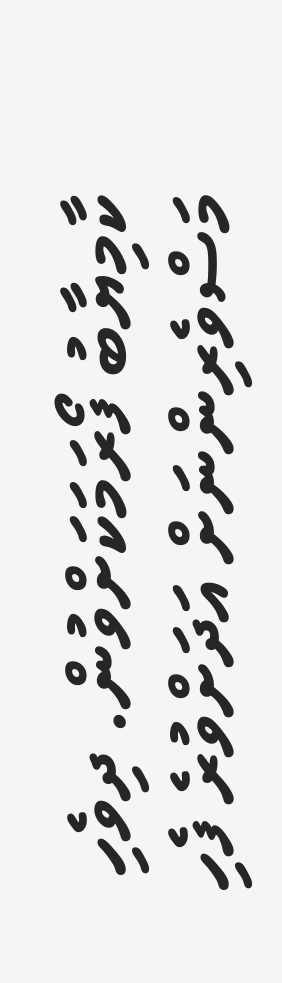ކާމިޔާބު ފޯރަމަކަށްވުން. ދިވެހި މަސްވެރިންނަށް އަދަށްވުރެ ފެހި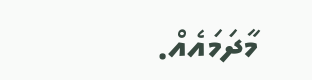މާދަމައެއް.